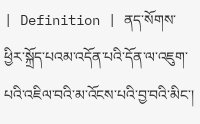| Definition | ནད་སོགས་ཕྱིར་སྐྲོད་པའམ་འདོན་པའི་དོན་ལ་འཇུག་པའི་འཇིལ་བའི་མ་འོངས་པའི་བྱ་བའི་མིང་།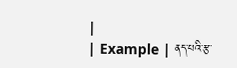|
| Example | ནད་པའི་རྩ་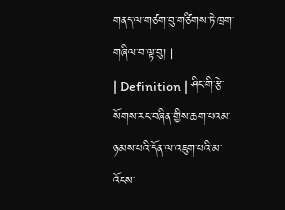གནད་ལ་གཙག་བུ་གཙིགས་ཏེ་ཁྲག་གཞིལ་བ་ལྟ་བུ། |
| Definition | ཤིང་གི་རྩེ་སོགས་རང་བཞིན་གྱིས་ཆག་པའམ་ཉམས་པའི་དོན་ལ་འཇུག་པའི་མ་འོངས་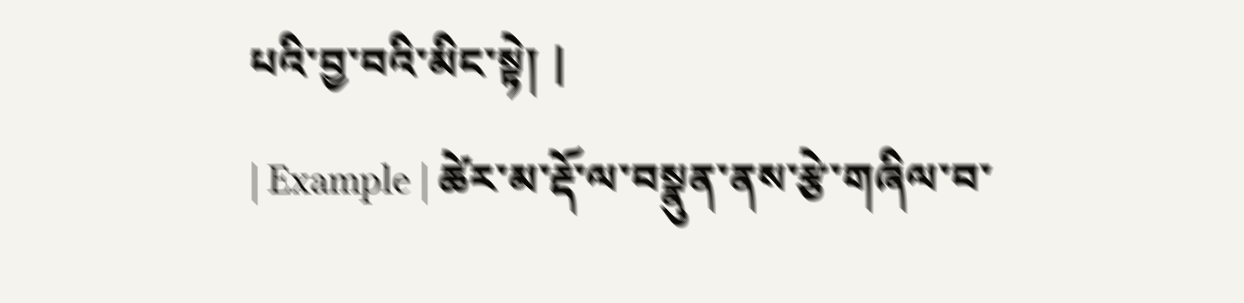པའི་བྱ་བའི་མིང་སྟེ། |
| Example | ཚེར་མ་རྡོ་ལ་བསྣུན་ནས་རྩེ་གཞིལ་བ་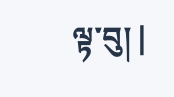ལྟ་བུ། |